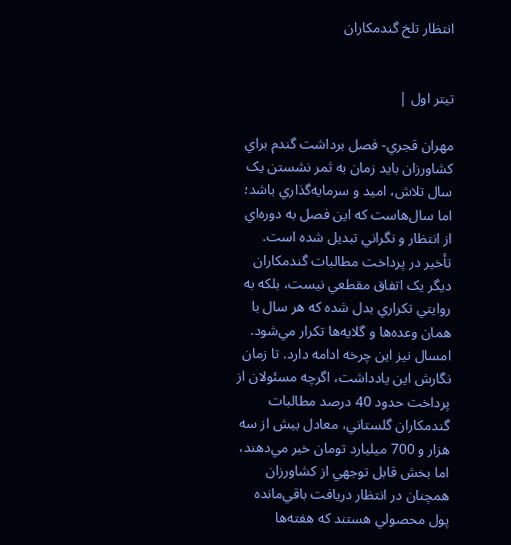انتظار تلخ گندمکاران


تیتر اول |

مهران قجري- فصل برداشت گندم براي کشاورزان بايد زمان به ثمر نشستن يک سال تلاش، اميد و سرمايه‌گذاري باشد؛ اما سال‌هاست که اين فصل به دوره‌اي از انتظار و نگراني تبديل شده است. تأخير در پرداخت مطالبات گندمکاران ديگر يک اتفاق مقطعي نيست، بلکه به روايتي تکراري بدل شده که هر سال با همان وعده‌ها و گلايه‌ها تکرار مي‌شود. امسال نيز اين چرخه ادامه دارد. تا زمان نگارش اين يادداشت، اگرچه مسئولان از پرداخت حدود 40 درصد مطالبات گندمکاران گلستاني، معادل بيش از سه هزار و 700 ميليارد تومان خبر مي‌دهند، اما بخش قابل توجهي از کشاورزان همچنان در انتظار دريافت باقي‌مانده پول محصولي هستند که هفته‌ها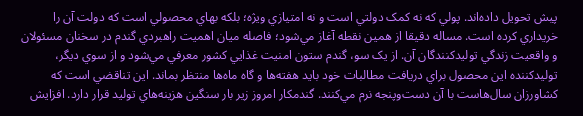پيش تحويل داده‌اند. پولي که نه کمک دولتي است و نه امتيازي ويژه؛ بلکه بهاي محصولي است که دولت آن را خريداري کرده است. مساله دقيقا از همين نقطه آغاز مي‌شود؛ فاصله ميان اهميت راهبردي گندم در سخنان مسئولان و واقعيت زندگي توليدکنندگان آن. از يک سو، گندم ستون امنيت غذايي کشور معرفي مي‌شود و از سوي ديگر، توليدکننده اين محصول براي دريافت مطالبات خود بايد هفته‌ها و گاه ماه‌ها منتظر بماند. اين تناقضي است که کشاورزان سال‌هاست با آن دست‌وپنجه نرم مي‌کنند. گندمکار امروز زير بار سنگين هزينه‌هاي توليد قرار دارد. افزايش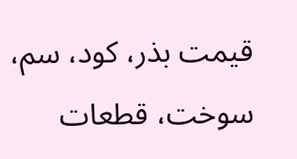قيمت بذر، کود، سم، سوخت، قطعات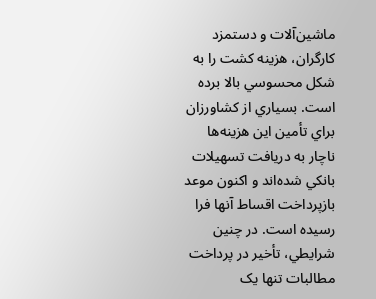ماشين‌آلات و دستمزد کارگران، هزينه کشت را به شکل محسوسي بالا برده است. بسياري از کشاورزان براي تأمين اين هزينه‌ها ناچار به دريافت تسهيلات بانکي شده‌اند و اکنون موعد بازپرداخت اقساط آنها فرا رسيده است. در چنين شرايطي، تأخير در پرداخت مطالبات تنها يک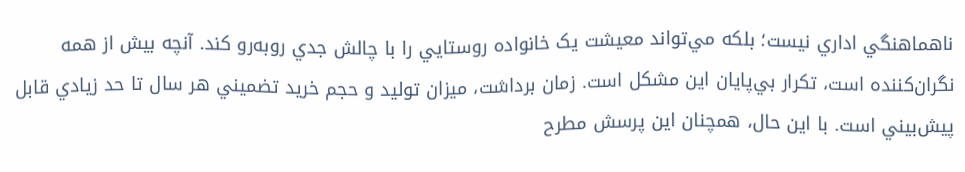ناهماهنگي اداري نيست؛ بلکه مي‌تواند معيشت يک خانواده روستايي را با چالش جدي روبه‌رو کند. آنچه بيش از همه نگران‌کننده است، تکرار بي‌پايان اين مشکل است. زمان برداشت، ميزان توليد و حجم خريد تضميني هر سال تا حد زيادي قابل پيش‌بيني است. با اين حال، همچنان اين پرسش مطرح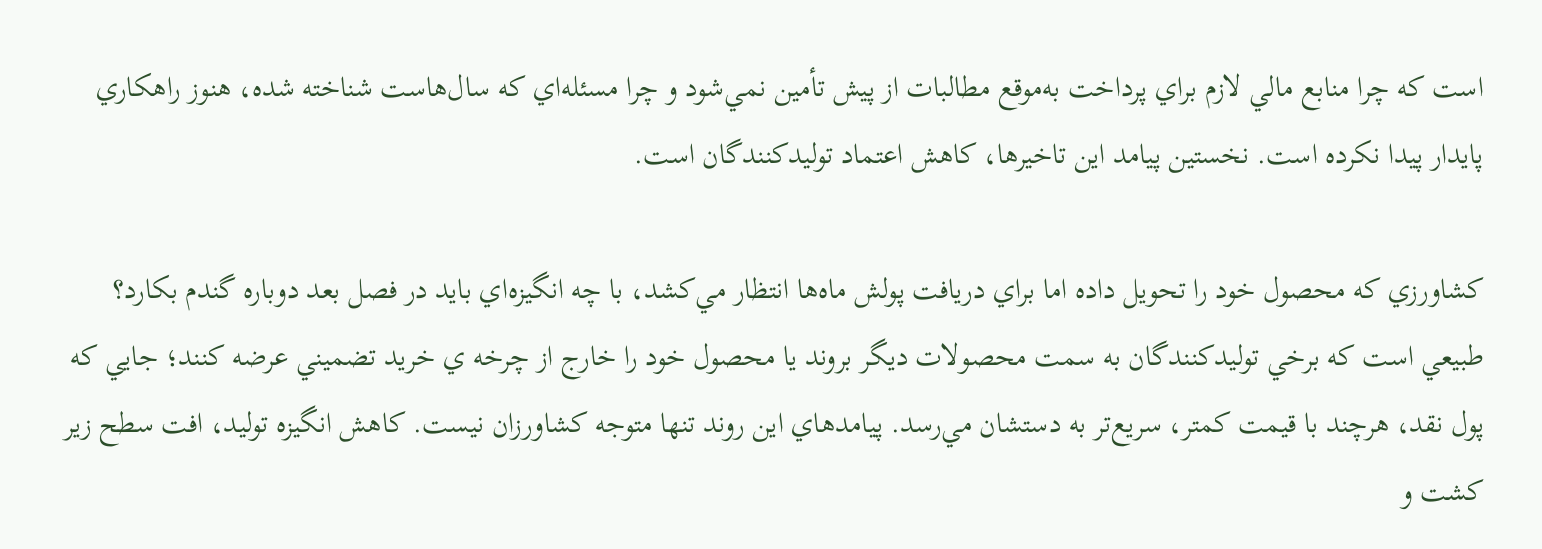است که چرا منابع مالي لازم براي پرداخت به‌موقع مطالبات از پيش تأمين نمي‌شود و چرا مسئله‌اي که سال‌هاست شناخته شده، هنوز راهکاري پايدار پيدا نکرده است. نخستين پيامد اين تاخيرها، کاهش اعتماد توليدکنندگان است.

کشاورزي که محصول خود را تحويل داده اما براي دريافت پولش ماه‌ها انتظار مي‌کشد، با چه انگيزه‌اي بايد در فصل بعد دوباره گندم بکارد؟ طبيعي است که برخي توليدکنندگان به سمت محصولات ديگر بروند يا محصول خود را خارج از چرخه ي خريد تضميني عرضه کنند؛ جايي که پول نقد، هرچند با قيمت کمتر، سريع‌تر به دستشان مي‌رسد. پيامدهاي اين روند تنها متوجه کشاورزان نيست. کاهش انگيزه توليد، افت سطح زير کشت و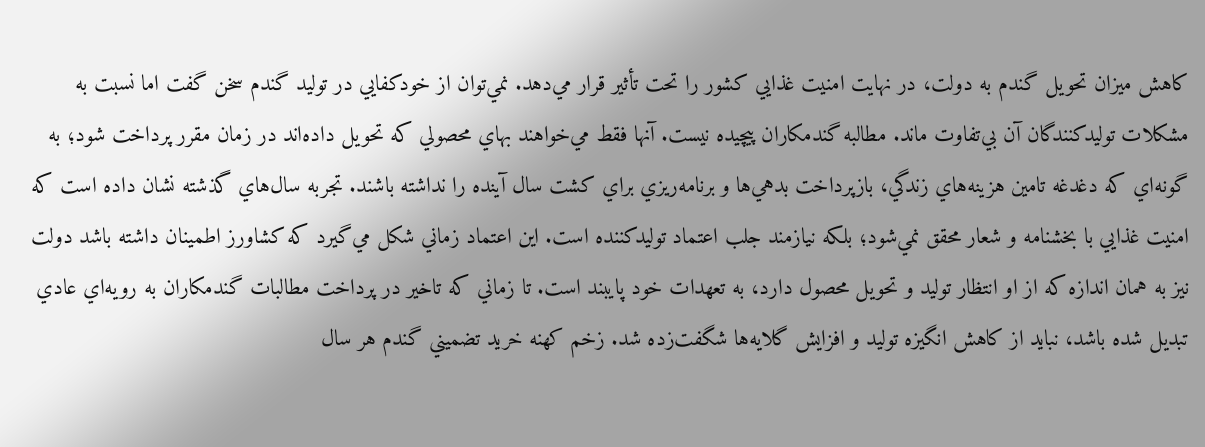کاهش ميزان تحويل گندم به دولت، در نهايت امنيت غذايي کشور را تحت تأثير قرار مي‌دهد. نمي‌توان از خودکفايي در توليد گندم سخن گفت اما نسبت به مشکلات توليدکنندگان آن بي‌تفاوت ماند. مطالبه گندمکاران پيچيده نيست. آنها فقط مي‌خواهند بهاي محصولي که تحويل داده‌اند در زمان مقرر پرداخت شود؛ به گونه‌اي که دغدغه تامين هزينه‌هاي زندگي، بازپرداخت بدهي‌ها و برنامه‌ريزي براي کشت سال آينده را نداشته باشند. تجربه سال‌هاي گذشته نشان داده است که امنيت غذايي با بخشنامه و شعار محقق نمي‌شود؛ بلکه نيازمند جلب اعتماد توليدکننده است. اين اعتماد زماني شکل مي‌گيرد که کشاورز اطمينان داشته باشد دولت نيز به همان اندازه که از او انتظار توليد و تحويل محصول دارد، به تعهدات خود پايبند است. تا زماني که تاخير در پرداخت مطالبات گندمکاران به رويه‌اي عادي تبديل شده باشد، نبايد از کاهش انگيزه توليد و افزايش گلايه‌ها شگفت‌زده شد. زخم کهنه خريد تضميني گندم هر سال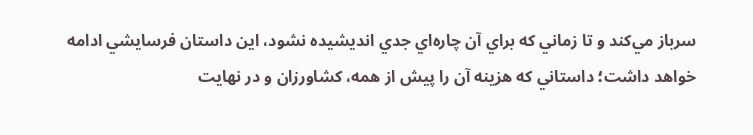سرباز مي‌کند و تا زماني که براي آن چاره‌اي جدي انديشيده نشود، اين داستان فرسايشي ادامه خواهد داشت؛ داستاني که هزينه آن را پيش از همه، کشاورزان و در نهايت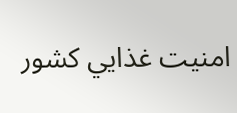امنيت غذايي کشور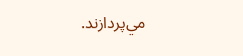مي‌پردازند.